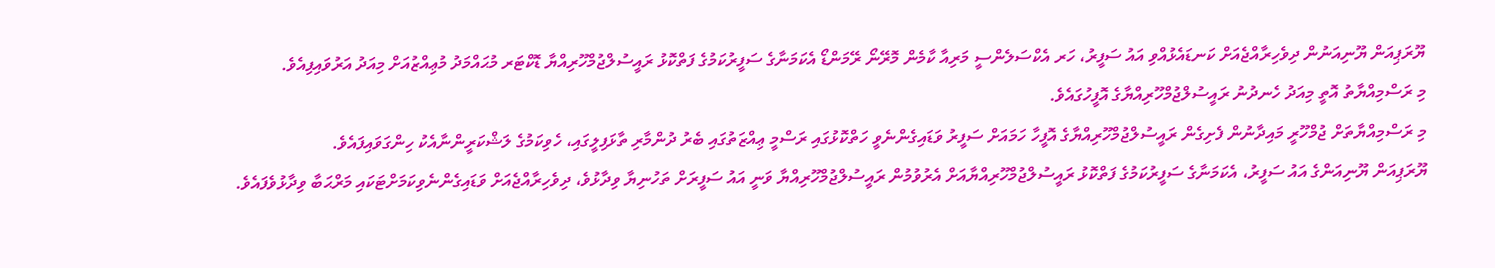ޔޫރަޕިއަން ޔޫނިއަނުން ދިވެހިރާއްޖެއަށް ކަނޑައެޅުއްވި އައު ސަފީރު، ހަރ އެކްސަލެންސީ މަރިއާ ކާމެން މޮރޭނޯ ރޭމަންޑޯ އެކަމަނާގެ ސަފީރުކަމުގެ ފަތްކޮޅު ރައީސުލްޖުމްހޫރިއްޔާ ޑޮކްޓަރ މުޙައްމަދު މުޢިއްޒުއަށް މިއަދު އަރުވައިފިއެވެ.
މި ރަސްމިއްޔާތު އޮތީ މިއަދު ހެނދުނު ރައީސުލްޖުމްހޫރިއްޔާގެ އޮފީހުގައެވެ.
މި ރަސްމިއްޔާތަށް ޖުމްހޫރީ މައިދާނުން ފެށިގެން ރައީސުލްޖުމްހޫރިއްޔާގެ އޮފީހާ ހަމައަށް ސަފީރު ވަޑައިގެންނެވީ ހަތްކޮޅުގައި ރަސްމީ ޢިއްޒަތުގައި ބެރު ދުންމާރި ތާޅަފިލީގައި، ހެވިކަމުގެ ލަޝްކަރީންނާއެކު ހިންގަވައިފައެވެ.
ޔޫރަޕިއަން ޔޫނިއަންގެ އައު ސަފީރު، އެކަމަނާގެ ސަފީރުކަމުގެ ފަތްކޮޅު ރައީސުލްޖުމްހޫރިއްޔާއަށް އެރުވުމުން ރައީސުލްޖުމްހޫރިއްޔާ ވަނީ އައު ސަފީރަށް ތަހުނިޔާ ވިދާޅުވެ، ދިވެހިރާއްޖެއަށް ވަޑައިގެންނެވިކަމަށްޓަކައި މަރްޙަބާ ވިދާޅުވެފައެވެ.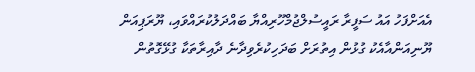އެއަށްފަހު އައު ސަފީރާ ރައީސުލްޖުމްހޫރިއްޔާ ބައްދަލުކުރައްވައި، ޔޫރަޕިއަން ޔޫނިއަންއާއެކު ގުޅުން އިތުރަށް ބަދަހިކުރެވިދާނެ ދާއިރާތަކާ ގުޅޭގޮތުން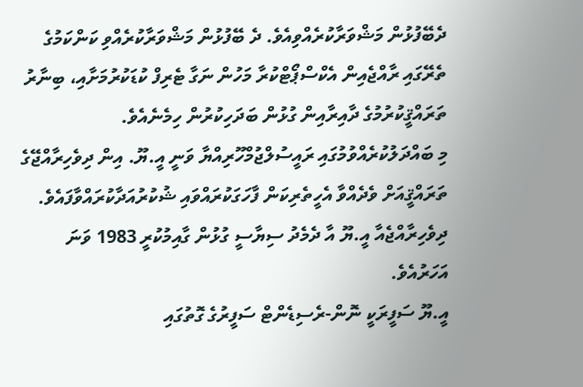ދެބޭފުޅުން މަޝްވަރާކުރެއްވިއެވެ. ދެ ބޭފުޅުން މަޝްވަރާކުރެއްވި ކަންކަމުގެ ތެރޭގައި ރާއްޖެއިން އެކްސްޕޯޓްކުރާ މަހުން ނަގާ ޓެރިފް ކުޑަކުރުމަށާއި، ބިނާރު ތަރައްޤީކުރުމުގެ ދާއިރާއިން ގުޅުން ބަދަހިކުރުން ހިމެނެއެވެ.
މި ބައްދަލުކުރެއްވުމުގައި ރައީސުލްޖުމްހޫރިއްޔާ ވަނީ އީ.ޔޫ. އިން ދިވެހިރާއްޖޭގެ ތަރައްޤީއަށް ވެދެއްވާ އެހީތެރިކަން ފާހަގަކުރައްވައި ޝުކުރުއަދާކުރައްވާފައެވެ.
ދިވެހިރާއްޖެއާ އީ.ޔޫ އާ ދެމެދު ސިޔާސީ ގުޅުން ގާއިމުކުރީ 1983 ވަނަ އަހަރުއެވެ.
އީ.ޔޫ ސަފީރަކީ ނޮން-ރެސިޑެންޓް ސަފީރުގެ ގޮތުގައި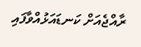ރާއްޖެއަށް ކަނޑައަޅުއްވާފައި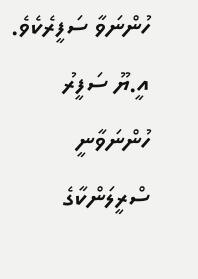ހުންނަވާ ސަފީރެކެވެ. އީ.ޔޫ ސަފީރު ހުންނަވާނީ ސްރީލަންކާގެ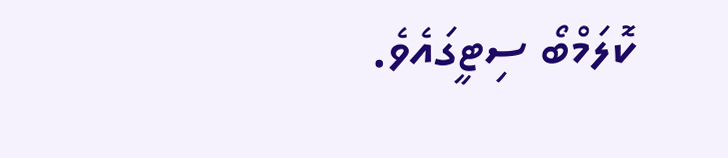ކޮލަމްބޯ ސިޓީގައެވެ.